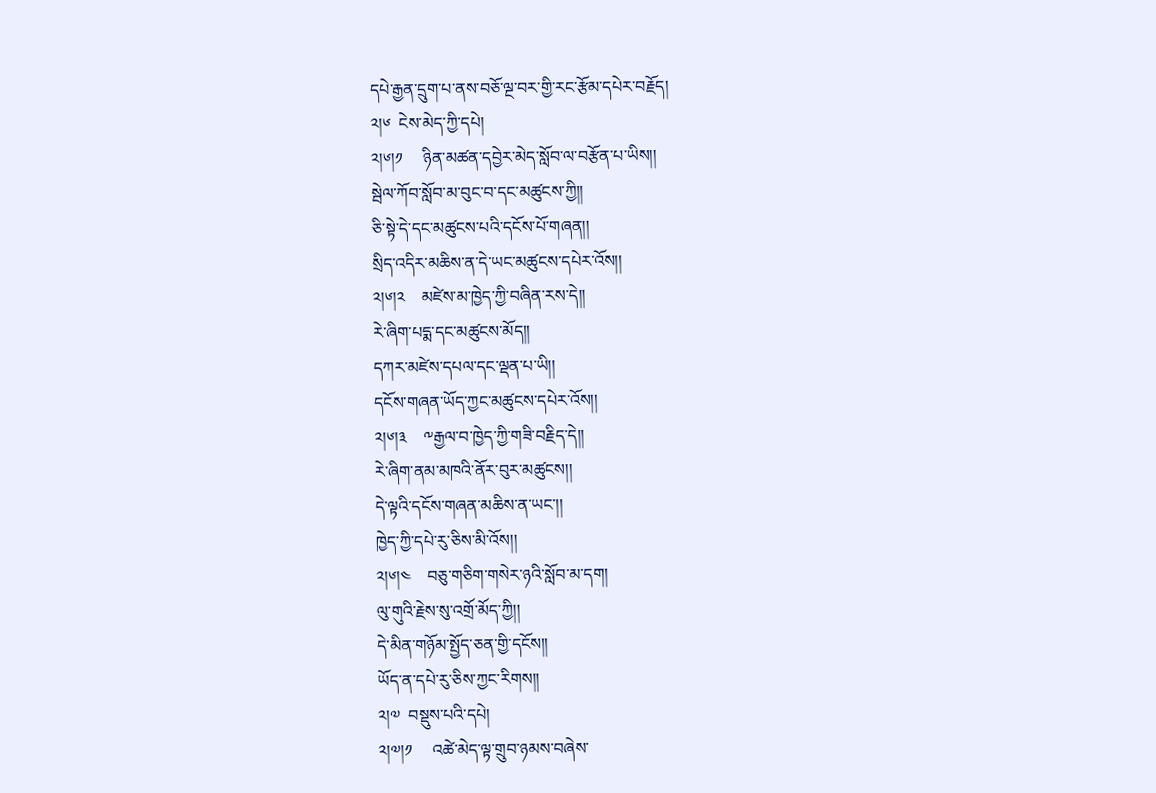དཔེ་རྒྱན་དྲུག་པ་ནས་བཅོ་ལྔ་བར་གྱི་རང་རྩོམ་དཔེར་བརྗོད།
༢།༦  ངེས་མེད་ཀྱི་དཔེ།
༢།༦།༡     ཉིན་མཚན་དབྱེར་མེད་སློབ་ལ་བརྩོན་པ་ཡིས།།
སྦེལ་ཀོབ་སློབ་མ་བུང་བ་དང་མཚུངས་ཀྱི།།
ཅི་སྟེ་དེ་དང་མཚུངས་པའི་དངོས་པོ་གཞན།།
སྲིད་འདིར་མཆིས་ན་དེ་ཡང་མཚུངས་དཔེར་འོས།།
༢།༦།༢    མཛེས་མ་ཁྱེད་ཀྱི་བཞིན་རས་དེ།།
རེ་ཞིག་པདྨ་དང་མཚུངས་མོད།།
དཀར་མཛེས་དཔལ་དང་ལྡན་པ་ཡི།།
དངོས་གཞན་ཡོད་ཀྱང་མཚུངས་དཔེར་འོས།།
༢།༦།༣    ༸རྒྱལ་བ་ཁྱེད་ཀྱི་གཟི་བརྗིད་དེ།།
རེ་ཞིག་ནམ་མཁའི་ནོར་བུར་མཚུངས།།
དེ་ལྟའི་དངོས་གཞན་མཆིས་ན་ཡང་།།
ཁྱེད་ཀྱི་དཔེ་རུ་ཅིས་མི་འོས།།
༢།༦།༤    བཅུ་གཅིག་གསེར་ཉའི་སློབ་མ་དག།
ལུ་གུའི་རྗེས་སུ་འགྲོ་མོད་ཀྱི།།
དེ་མིན་གཉོམ་སྤྱོད་ཅན་གྱི་དངོས།།
ཡོད་ན་དཔེ་རུ་ཅིས་ཀྱང་རིགས།།
༢།༧  བསྡུས་པའི་དཔེ།
༢།༧།༡     འཚེ་མེད་ལྟ་གྲུབ་ཉམས་བཞེས་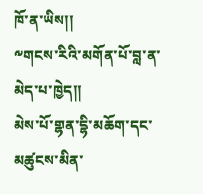ཁོ་ན་ཡིས།།
༸གངས་རིའི་མགོན་པོ་བླ་ན་མེད་པ་ཁྱེད།།
མེས་པོ་གྷན་དྷི་མཆོག་དང་མཚུངས་མིན་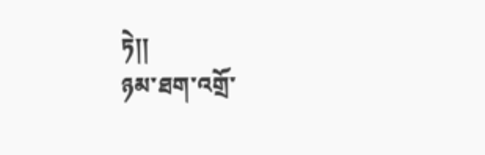ཏེ།།
ཉམ་ཐག་འགྲོ་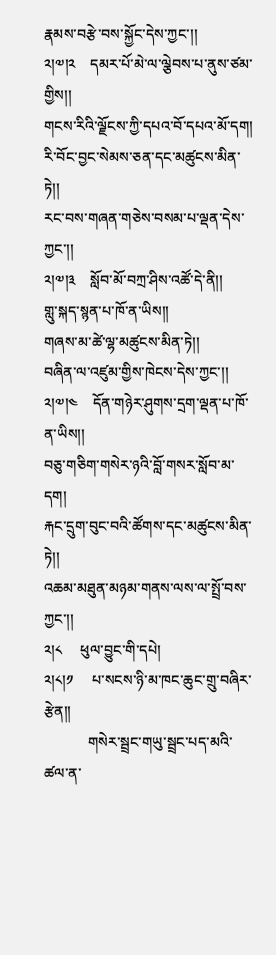རྣམས་བརྩེ་བས་སྐྱོང་དེས་ཀྱང་།།
༢།༧།༢    དམར་པོ་མེ་ལ་ལྕེབས་པ་ནུས་ཙམ་གྱིས།།
གངས་རིའི་ལྗོངས་ཀྱི་དཔའ་བོ་དཔའ་མོ་དག།
རི་བོང་བྱང་སེམས་ཅན་དང་མཚུངས་མིན་ཏེ།།
རང་བས་གཞན་གཅེས་བསམ་པ་ལྡན་དེས་ཀྱང་།།
༢།༧།༣    སློབ་མོ་བཀྲ་ཤིས་འཚོ་དེ་ནི།།
གླུ་སྐད་སྙན་པ་ཁོ་ན་ཡིས།།
གཞས་མ་ཚེ་ལྷ་མཚུངས་མིན་ཏེ།།
བཞིན་ལ་འཛུམ་གྱིས་ཁེངས་དེས་ཀྱང་།།
༢།༧།༤    དོན་གཉེར་ཤུགས་དྲག་ལྡན་པ་ཁོ་ན་ཡིས།།
བཅུ་གཅིག་གསེར་ཉའི་བློ་གསར་སློབ་མ་དག།
རྐང་དྲུག་བུང་བའི་ཚོགས་དང་མཚུངས་མིན་ཏེ།།
འཆམ་མཐུན་མཉམ་གནས་ལས་ལ་སྤྲོ་བས་ཀྱང་།།
༢།༨     ཕུལ་བྱུང་གི་དཔེ།
༢།༨།༡     པ་སངས་ཉི་མ་ཁང་ཆུང་གྲུ་བཞིར་རྩེན།།
            གསེར་སྦྲང་གཡུ་སྦྲང་པད་མའི་ཚལ་ན་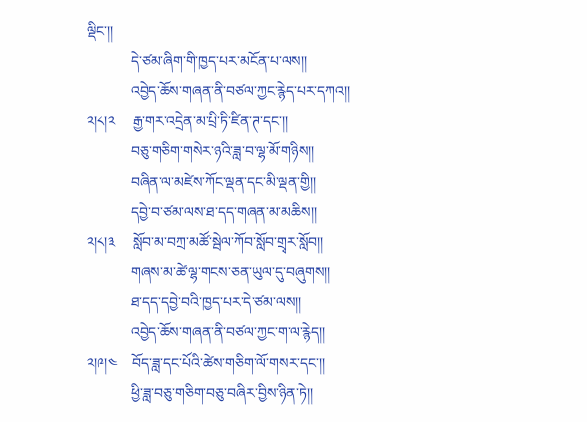ལྡིང་།།
            དེ་ཙམ་ཞིག་གི་ཁྱད་པར་མངོན་པ་ལས།།
            འབྱེད་ཆོས་གཞན་ནི་བཙལ་ཀྱང་རྙེད་པར་དཀའ།།
༢།༨།༢     རྒྱ་གར་འདྲེན་མ་པྲི་ཏི་ཛིན་ཊ་དང་།།
            བཅུ་གཅིག་གསེར་ཉའི་ཟླ་བ་ལྷ་མོ་གཉིས།།
            བཞིན་ལ་མཛེས་ཀོང་ལྡན་དང་མི་ལྡན་གྱི།།
            དབྱེ་བ་ཙམ་ལས་ཐ་དད་གཞན་མ་མཆིས།།
༢།༨།༣     སློབ་མ་བཀྲ་མཚོ་སྦེལ་ཀོབ་སློབ་གྲྭར་སློབ།།
            གཞས་མ་ཚེ་ལྷ་གངས་ཅན་ཡུལ་དུ་བཞུགས།།
            ཐ་དད་དབྱེ་བའི་ཁྱད་པར་དེ་ཙམ་ལས།།
            འབྱེད་ཆོས་གཞན་ནི་བཙལ་ཀྱང་ག་ལ་རྙེད།།
༢།༩།༤    བོད་ཟླ་དང་པོའི་ཚེས་གཅིག་ལོ་གསར་དང་།།
            ཕྱི་ཟླ་བཅུ་གཅིག་བཅུ་བཞིར་བྱིས་ཉིན་ཏེ།།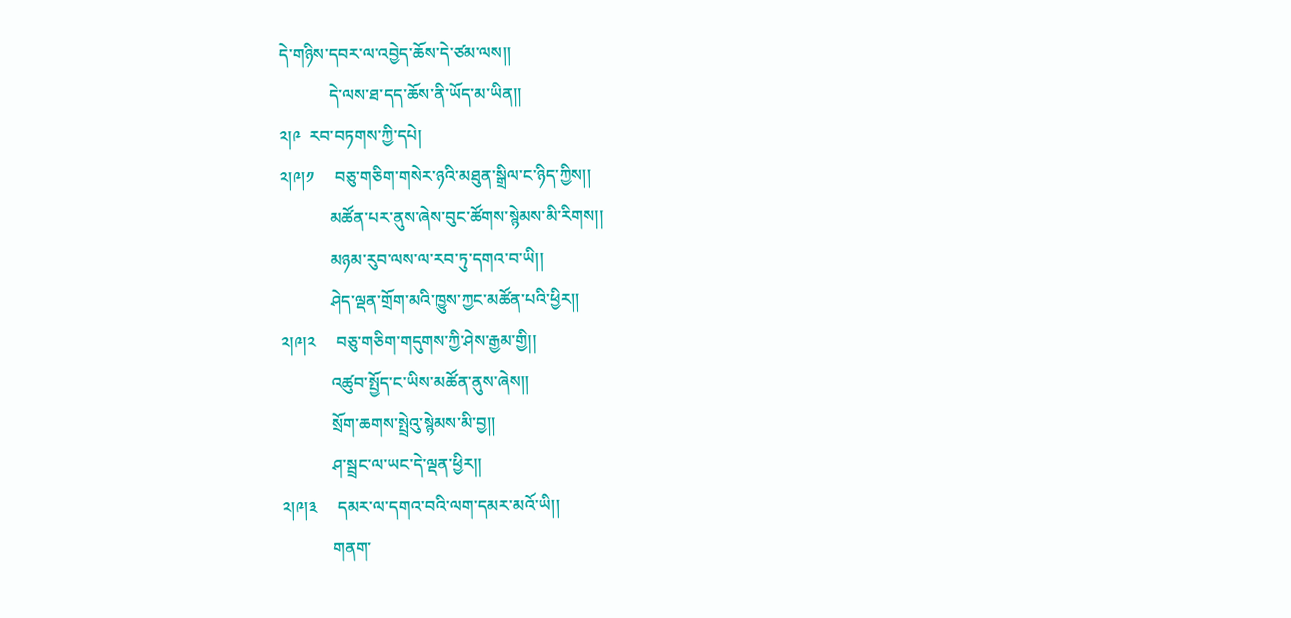དེ་གཉིས་དབར་ལ་འབྱེད་ཆོས་དེ་ཙམ་ལས།།
            དེ་ལས་ཐ་དད་ཆོས་ནི་ཡོད་མ་ཡིན།།
༢།༩  རབ་བཏགས་ཀྱི་དཔེ།
༢།༩།༡     བཅུ་གཅིག་གསེར་ཉའི་མཐུན་སྒྲིལ་ང་ཉིད་ཀྱིས།།
            མཚོན་པར་ནུས་ཞེས་བུང་ཚོགས་སྙེམས་མི་རིགས།།
            མཉམ་རུབ་ལས་ལ་རབ་ཏུ་དགའ་བ་ཡི།།
            ཤེད་ལྡན་གྲོག་མའི་ཁྱུས་ཀྱང་མཚོན་པའི་ཕྱིར།།
༢།༩།༢     བཅུ་གཅིག་གདུགས་ཀྱི་ཤེས་རྒྱམ་གྱི།།
            འཚུབ་སྤྱོད་ང་ཡིས་མཚོན་ནུས་ཞེས།།
            སྲོག་ཆགས་སྤྲེའུ་སྙེམས་མི་བྱ།།
            ཤ་སྦྲང་ལ་ཡང་དེ་ལྡན་ཕྱིར།།
༢།༩།༣     དམར་ལ་དགའ་བའི་ལག་དམར་མའོ་ཡི།།
            གནག་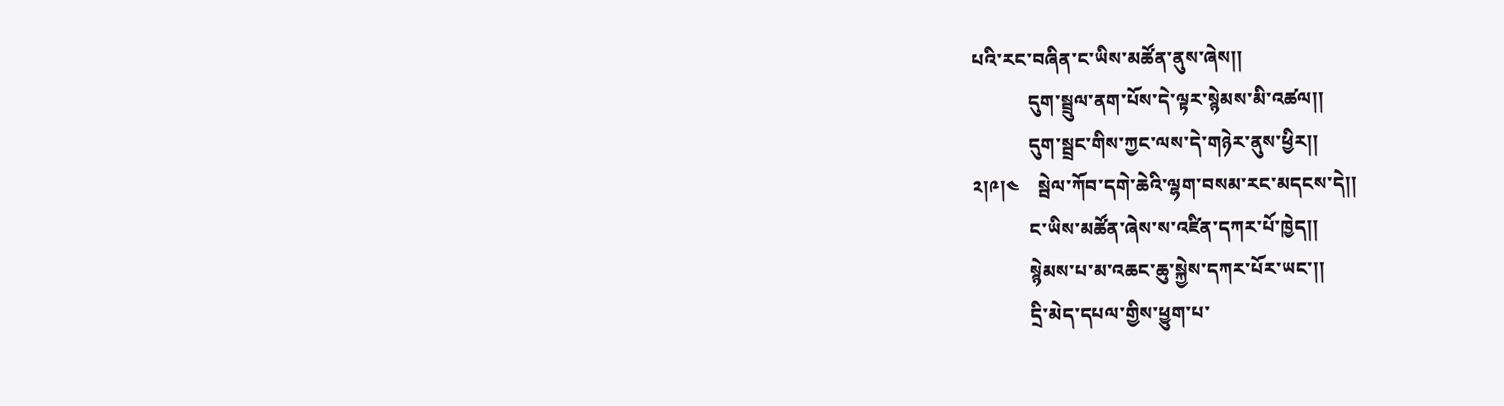པའི་རང་བཞིན་ང་ཡིས་མཚོན་ནུས་ཞེས།།
            དུག་སྦྲུལ་ནག་པོས་དེ་ལྟར་སྙེམས་མི་འཚལ།།
            དུག་སྦྲང་གིས་ཀྱང་ལས་དེ་གཉེར་ནུས་ཕྱིར།།
༢།༩།༤    སྦེལ་ཀོབ་དགེ་ཆེའི་ལྷག་བསམ་རང་མདངས་དེ།།
            ང་ཡིས་མཚོན་ཞེས་ས་འཛིན་དཀར་པོ་ཁྱེད།།
            སྙེམས་པ་མ་འཆང་ཆུ་སྐྱེས་དཀར་པོར་ཡང་།།
            དྲི་མེད་དཔལ་གྱིས་ཕྱུག་པ་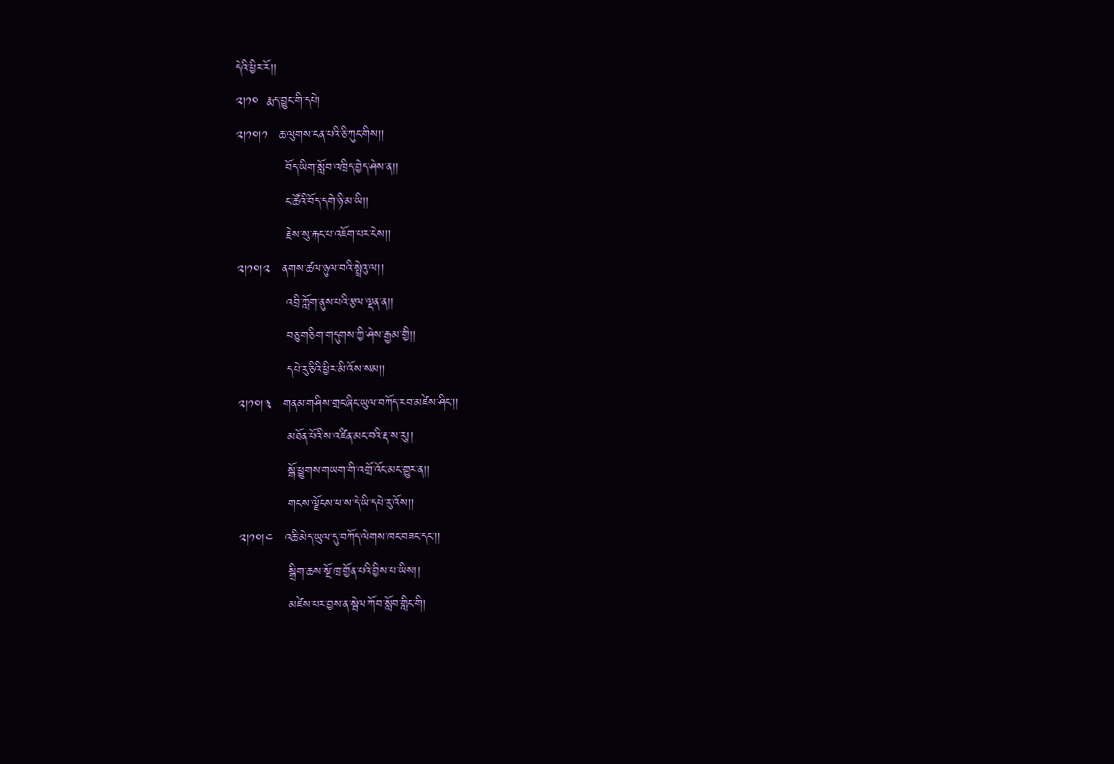དེའི་ཕྱིར་རོ།།
༢།༡༠  རྨད་བྱུང་གི་དཔེ།
༢།༡༠།༡   ཆ་ལུགས་ངན་པའི་ཅི་ཀུང་གིས།།
            བོད་ཡིག་སློབ་འཁྲིད་བྱེད་ཤེས་ན།།
            ང་ཚོའི་བོད་དགེ་ཉི་མ་ཡི།།
            རྗེས་སུ་རྐང་པ་འཇོག་པར་ངེས།།
༢།༡༠།༢   ནགས་ཚལ་ཉུལ་བའི་སྤྲེའུ་ལ།།
            འབྲི་ཀློག་ནུས་པའི་རྩལ་ལྡན་ན།།
            བཅུ་གཅིག་གདུགས་ཀྱི་ཤེས་རྒྱམ་གྱི།།
            དཔེ་རུ་ཅིའི་ཕྱིར་མི་འོས་སམ།།
༢།༡༠།༣   གནམ་གཤིས་གྲང་ཞིང་ཡུལ་བཀོད་རབ་མཛེས་ཤིང་།།
            མཐོན་པོའི་ས་འཛིན་མང་བའི་རྡ་ས་རུ།།
            སྒོ་ཕྱུགས་གཡག་གི་འགྲོ་འོང་མང་གྱུར་ན།།
            གངས་ལྗོངས་ཕ་ས་དེ་ཡི་དཔེ་རུ་འོས།།
༢།༡༠།༤   འཆི་མེད་ཡུལ་དུ་བཀོད་ལེགས་ཁང་བཟང་དང་།།
            སྒྲིག་ཆས་སྔོ་ཁྲ་གྱོན་པའི་བྱིས་པ་ཡིས།།
            མཛེས་པར་བྱས་ན་སྦེལ་ཀོབ་སློབ་གླིང་གི།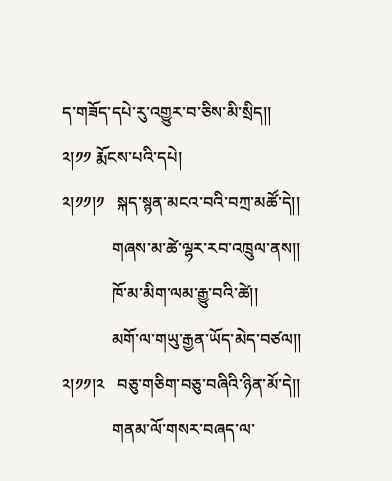ད་གཟོད་དཔེ་རུ་འགྱུར་བ་ཅིས་མི་སྲིད།།
༢།༡༡ རྨོངས་པའི་དཔེ།
༢།༡༡།༡   སྐད་སྙན་མངའ་བའི་བཀྲ་མཚོ་དེ།།
            གཞས་མ་ཚེ་ལྷར་རབ་འཁྲུལ་ནས།།
            ཁོ་མ་མིག་ལམ་རྒྱུ་བའི་ཚེ།།
            མགོ་ལ་གཡུ་རྒྱན་ཡོད་མེད་བཙལ།།
༢།༡༡།༢   བཅུ་གཅིག་བཅུ་བཞིའི་ཉིན་མོ་དེ།།
            གནམ་ལོ་གསར་བཞད་ལ་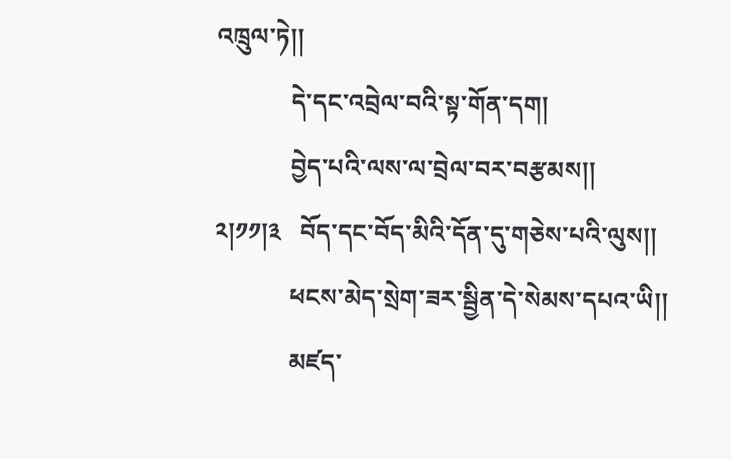འཁྲུལ་ཏེ།།
            དེ་དང་འབྲེལ་བའི་སྟ་གོན་དག།
            བྱེད་པའི་ལས་ལ་བྲེལ་བར་བརྩམས།།
༢།༡༡།༣   བོད་དང་བོད་མིའི་དོན་དུ་གཅེས་པའི་ལུས།།
            ཕངས་མེད་སྲེག་ཟར་སྦྱིན་དེ་སེམས་དཔའ་ཡི།།
            མཛད་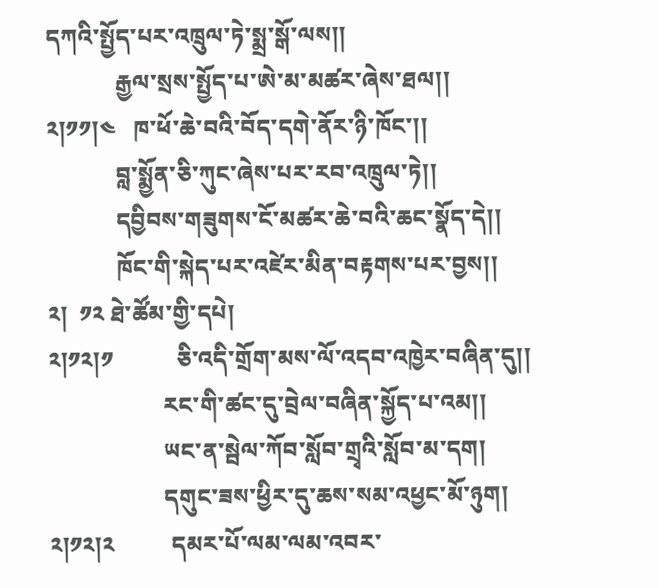དཀའི་སྤྱོད་པར་འཁྲུལ་ཏེ་སྨྲ་སྒོ་ལས།།
            རྒྱལ་སྲས་སྤྱོད་པ་ཨེ་མ་མཚར་ཞེས་ཐལ།།
༢།༡༡།༤   ཁ་ཕོ་ཆེ་བའི་བོད་དགེ་ནོར་ཉི་ཁོང་།།
            བླ་སྨྱོན་ཅི་ཀུང་ཞེས་པར་རབ་འཁྲུལ་ཏེ།།
            དབྱིབས་གཟུགས་ངོ་མཚར་ཆེ་བའི་ཆང་སྣོད་དེ།།
            ཁོང་གི་སྐེད་པར་འཛེར་མིན་བརྟགས་པར་བྱས།།
༢།  ༡༢ ཐེ་ཚོམ་གྱི་དཔེ།
༢།༡༢།༡           ཅི་འདི་གྲོག་མས་ལོ་འདབ་འཁྱེར་བཞིན་དུ།།
                    རང་གི་ཚང་དུ་བྲེལ་བཞིན་སྐྱོད་པ་འམ།།
                    ཡང་ན་སྦེལ་ཀོབ་སློབ་གྲྭའི་སློབ་མ་དག།
                    དགུང་ཟས་ཕྱིར་དུ་ཆས་སམ་འཕྱང་མོ་ཉུག།
༢།༡༢།༢          དམར་པོ་ལམ་ལམ་འབར་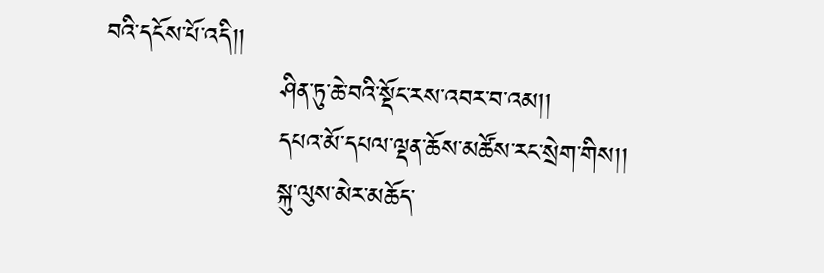བའི་དངོས་པོ་འདི།།
                    ཤིན་ཏུ་ཆེ་བའི་སྡོང་རས་འབར་བ་འམ།།
                    དཔའ་མོ་དཔལ་ལྡན་ཆོས་མཚོས་རང་སྲེག་གིས།།
                    སྐུ་ལུས་མེར་མཆོད་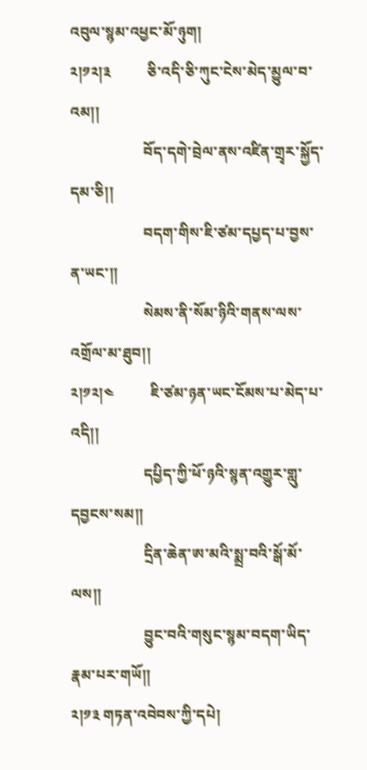འབུལ་སྙམ་འཕྱང་མོ་ཉུག།
༢།༡༢།༣          ཅི་འདི་ཅི་ཀུང་ངེས་མེད་མྱུལ་བ་འམ།།
                    བོད་དགེ་བྲེལ་ནས་འཛིན་གྲྭར་སྐྱོད་དམ་ཅི།།
                    བདག་གིས་ཇི་ཙམ་དཔྱད་པ་བྱས་ན་ཡང་།།
                    སེམས་ནི་སོམ་ཉིའི་གནས་ལས་འགྲོལ་མ་ཐུབ།།
༢།༡༢།༤          ཇི་ཙམ་ཉན་ཡང་ངོམས་པ་མེད་པ་འདི།།
                    དཔྱིད་ཀྱི་ཕོ་ཉའི་སྙན་འགྱུར་གླུ་དབྱངས་སམ།།
                    དྲིན་ཆེན་ཨ་མའི་སྨྲ་བའི་སྒོ་མོ་ལས།།
                    བྱུང་བའི་གསུང་སྙམ་བདག་ཡིད་རྣམ་པར་གཡོ།།
༢།༡༣ གཏན་འབེབས་ཀྱི་དཔེ།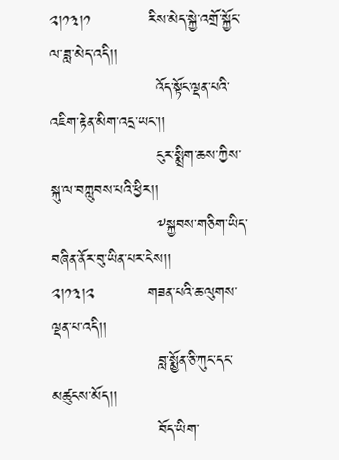༢།༡༣།༡           རིས་མེད་སྐྱེ་འགྲོ་སྐྱོང་ལ་ཟླ་མེད་འདི།།
                    འོད་སྟོང་ལྡན་པའི་འཇིག་རྟེན་མིག་འདྲ་ཡང་།།
                    ངུར་སྨྲིག་ཆས་ཀྱིས་སྐུ་ལ་བཀླུབས་པའི་ཕྱིར།།
                    ༸སྐྱབས་གཅིག་ཡིད་བཞིན་ནོར་བུ་ཡིན་པར་ངེས།།
༢།༡༣།༢          གཟན་པའི་ཆ་ལུགས་ལྡན་པ་འདི།།
                    བླ་སྨྱོན་ཅི་ཀུང་དང་མཚུངས་མོད།།
                    བོད་ཡིག་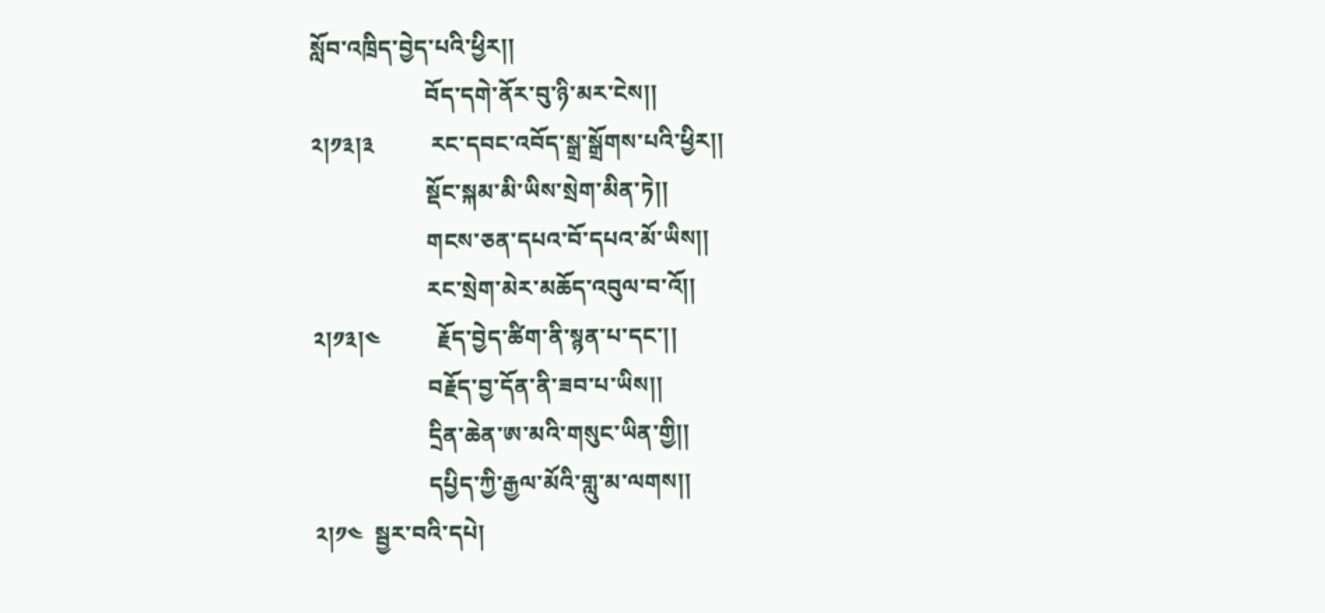སློབ་འཁྲིད་བྱེད་པའི་ཕྱིར།།
                    བོད་དགེ་ནོར་བུ་ཉི་མར་ངེས།།
༢།༡༣།༣          རང་དབང་འབོད་སྒྲ་སྒྲོགས་པའི་ཕྱིར།།
                    སྡོང་སྐམ་མི་ཡིས་སྲེག་མིན་ཏེ།།
                    གངས་ཅན་དཔའ་བོ་དཔའ་མོ་ཡིས།།
                    རང་སྲེག་མེར་མཆོད་འབུལ་བ་འོ།།
༢།༡༣།༤          རྗོད་བྱེད་ཚིག་ནི་སྙན་པ་དང་།།
                    བརྗོད་བྱ་དོན་ནི་ཟབ་པ་ཡིས།།
                    དྲིན་ཆེན་ཨ་མའི་གསུང་ཡིན་གྱི།།
                    དཔྱིད་ཀྱི་རྒྱལ་མོའི་གླུ་མ་ལགས།།
༢།༡༤  སྦྱར་བའི་དཔེ།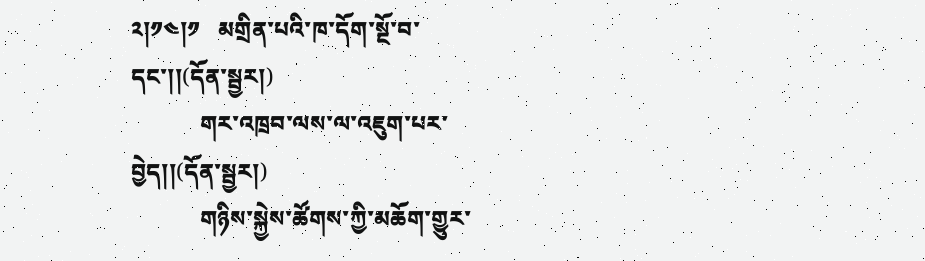༢།༡༤།༡   མགྲིན་པའི་ཁ་དོག་སྔོ་བ་དང་།།(དོན་སྦྱར།)
            གར་འཁྲབ་ལས་ལ་འཇུག་པར་བྱེད།།(དོན་སྦྱར།)
            གཉིས་སྐྱེས་ཚོགས་ཀྱི་མཆོག་གྱུར་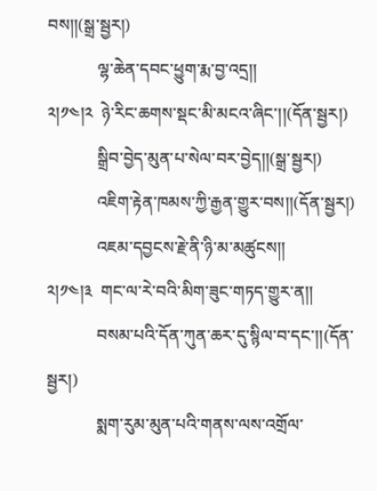བས།།(སྒྲ་སྦྱར།)
            ལྷ་ཆེན་དབང་ཕྱུག་རྨ་བྱ་འདྲ།།
༢།༡༤།༢  ཉེ་རིང་ཆགས་སྡང་མི་མངའ་ཞིང་།།(དོན་སྦྱར།)
            སྒྲིབ་བྱེད་མུན་པ་སེལ་བར་བྱེད།།(སྒྲ་སྦྱར།)
            འཇིག་རྟེན་ཁམས་ཀྱི་རྒྱན་གྱུར་བས།།(དོན་སྦྱར།)
            འཇམ་དབྱངས་རྗེ་ནི་ཉི་མ་མཚུངས།།
༢།༡༤།༣  གང་ལ་རེ་བའི་མིག་ཟུང་གཏད་གྱུར་ན།།
            བསམ་པའི་དོན་ཀུན་ཆར་དུ་སྙིལ་བ་དང་།།(དོན་སྦྱར།)
            སྨག་རུམ་མུན་པའི་གནས་ལས་འགྲོལ་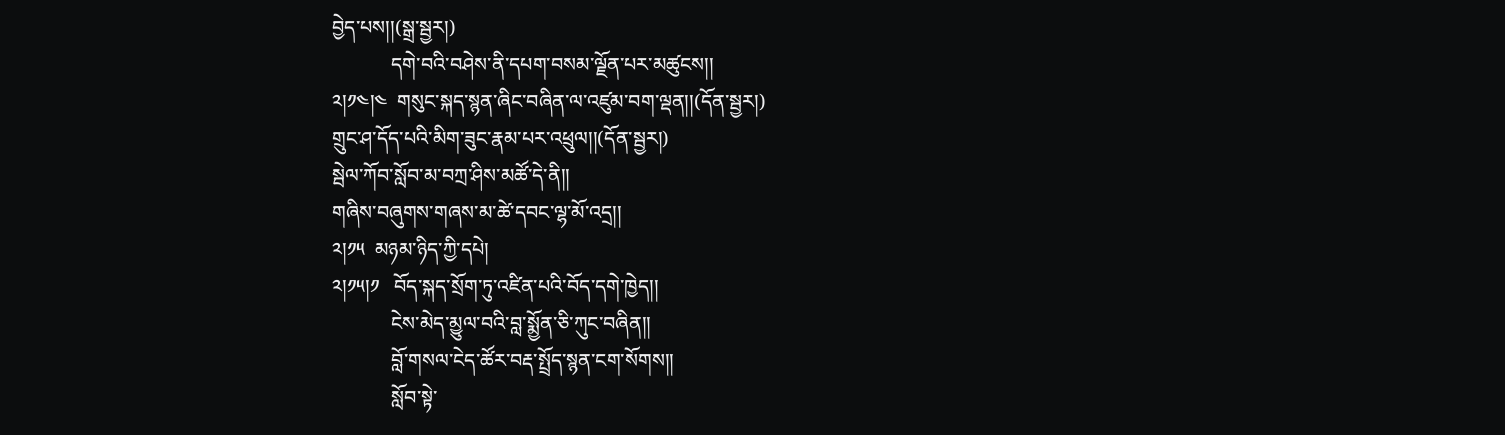བྱེད་པས།།(སྒྲ་སྦྱར།)
            དགེ་བའི་བཤེས་ནི་དཔག་བསམ་ལྗོན་པར་མཚུངས།།
༢།༡༤།༤  གསུང་སྐད་སྙན་ཞིང་བཞིན་ལ་འཛུམ་བག་ལྡན།།(དོན་སྦྱར།)
གྲུང་ཤ་དོད་པའི་མིག་ཟུང་རྣམ་པར་འཕྲུལ།།(དོན་སྦྱར།)
སྦེལ་ཀོབ་སློབ་མ་བཀྲ་ཤིས་མཚོ་དེ་ནི།།
གཞིས་བཞུགས་གཞས་མ་ཚེ་དབང་ལྷ་མོ་འདྲ།།
༢།༡༥  མཉམ་ཉིད་ཀྱི་དཔེ།
༢།༡༥།༡   བོད་སྐད་སྲོག་ཏུ་འཛིན་པའི་བོད་དགེ་ཁྱེད།།
            ངེས་མེད་མྱུལ་བའི་བླ་སྨྱོན་ཅི་ཀུང་བཞིན།།
            བློ་གསལ་ངེད་ཚོར་བརྡ་སྤྲོད་སྙན་ངག་སོགས།།
            སློབ་སྟེ་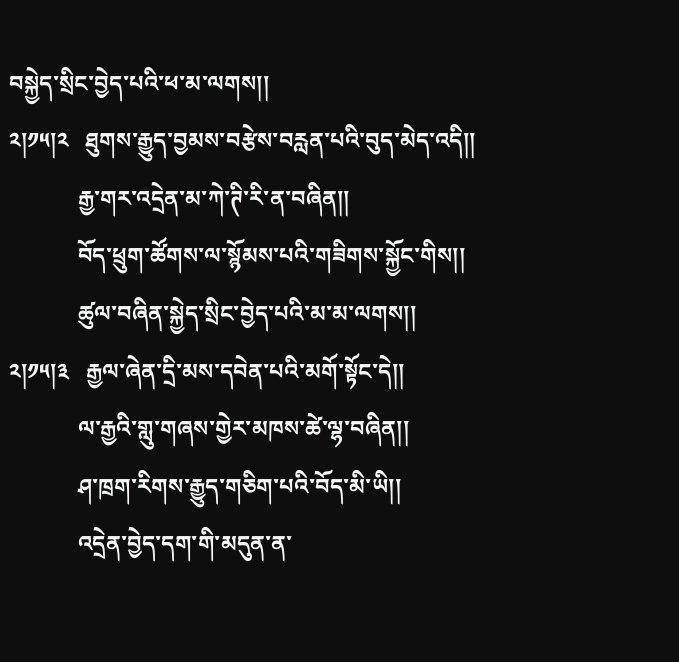བསྐྱེད་སྲིང་བྱེད་པའི་ཕ་མ་ལགས།།
༢།༡༥།༢   ཐུགས་རྒྱུད་བྱམས་བརྩེས་བརླན་པའི་བུད་མེད་འདི།།
            རྒྱ་གར་འདྲེན་མ་ཀེ་ཊི་རི་ན་བཞིན།།
            བོད་ཕྲུག་ཚོགས་ལ་སྙོམས་པའི་གཟིགས་སྐྱོང་གིས།།
            ཚུལ་བཞིན་སྐྱེད་སྲིང་བྱེད་པའི་མ་མ་ལགས།།
༢།༡༥།༣   རྒྱལ་ཞེན་དྲི་མས་དབེན་པའི་མགོ་སྟོང་དེ།།
            ལ་རྒྱའི་གླུ་གཞས་གྱེར་མཁས་ཚེ་ལྷ་བཞིན།།
            ཤ་ཁྲག་རིགས་རྒྱུད་གཅིག་པའི་བོད་མི་ཡི།།
            འདྲེན་བྱེད་དག་གི་མདུན་ན་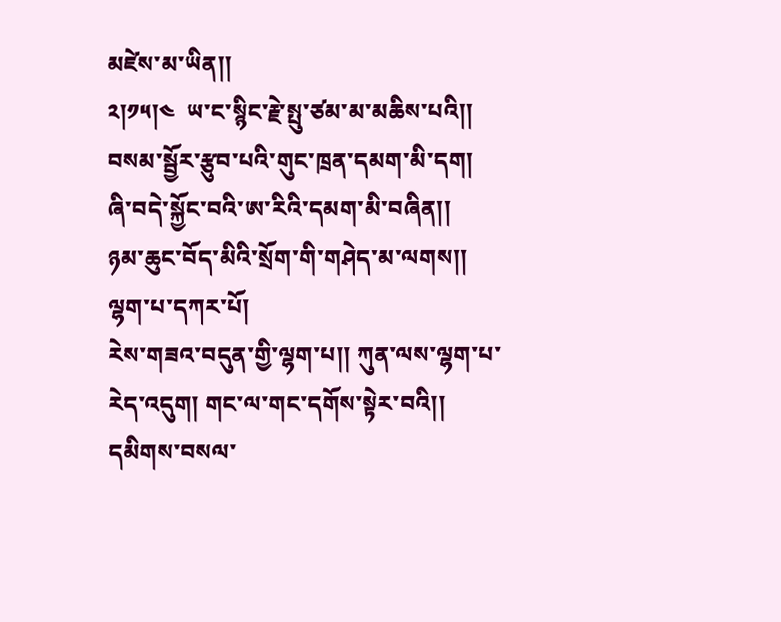མཛེས་མ་ཡིན།།
༢།༡༥།༤  ཡ་ང་སྙིང་རྗེ་སྤུ་ཙམ་མ་མཆིས་པའི།།
བསམ་སྦྱོར་རྩུབ་པའི་གུང་ཁྲན་དམག་མི་དག།
ཞི་བདེ་སྐྱོང་བའི་ཨ་རིའི་དམག་མི་བཞིན།།
ཉམ་ཆུང་བོད་མིའི་སྲོག་གི་གཤེད་མ་ལགས།།
ལྷག་པ་དཀར་པོ།
རེས་གཟའ་བདུན་གྱི་ལྷག་པ།། ཀུན་ལས་ལྷག་པ་རེད་འདུག། གང་ལ་གང་དགོས་སྟེར་བའི།། དམིགས་བསལ་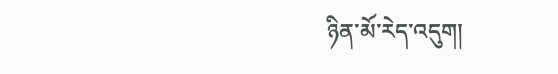ཉིན་མོ་རེད་འདུག།